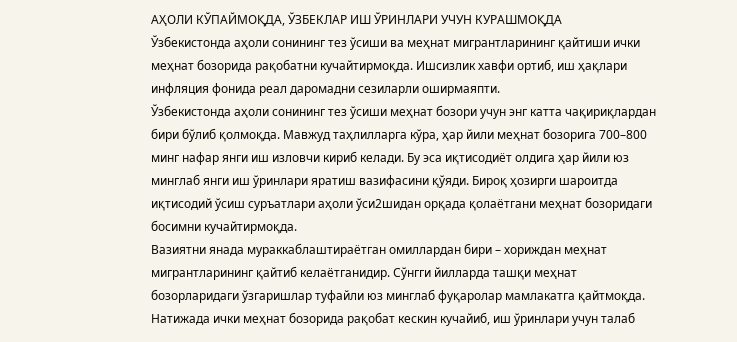АҲОЛИ КЎПАЙМОҚДА, ЎЗБЕКЛАР ИШ ЎРИНЛАРИ УЧУН КУРАШМОҚДА
Ўзбекистонда аҳоли сонининг тез ўсиши ва меҳнат мигрантларининг қайтиши ички меҳнат бозорида рақобатни кучайтирмоқда. Ишсизлик хавфи ортиб, иш ҳақлари инфляция фонида реал даромадни сезиларли оширмаяпти.
Ўзбекистонда аҳоли сонининг тез ўсиши меҳнат бозори учун энг катта чақириқлардан бири бўлиб қолмоқда. Мавжуд таҳлилларга кўра, ҳар йили меҳнат бозорига 700–800 минг нафар янги иш изловчи кириб келади. Бу эса иқтисодиёт олдига ҳар йили юз минглаб янги иш ўринлари яратиш вазифасини қўяди. Бироқ ҳозирги шароитда иқтисодий ўсиш суръатлари аҳоли ўси2шидан орқада қолаётгани меҳнат бозоридаги босимни кучайтирмоқда.
Вазиятни янада мураккаблаштираётган омиллардан бири – хориждан меҳнат мигрантларининг қайтиб келаётганидир. Сўнгги йилларда ташқи меҳнат бозорларидаги ўзгаришлар туфайли юз минглаб фуқаролар мамлакатга қайтмоқда. Натижада ички меҳнат бозорида рақобат кескин кучайиб, иш ўринлари учун талаб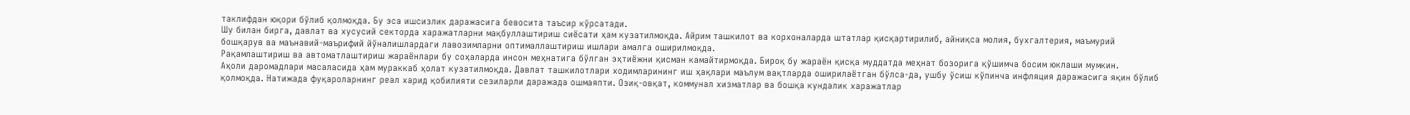таклифдан юқори бўлиб қолмоқда. Бу эса ишсизлик даражасига бевосита таъсир кўрсатади.
Шу билан бирга, давлат ва хусусий секторда харажатларни мақбуллаштириш сиёсати ҳам кузатилмоқда. Айрим ташкилот ва корхоналарда штатлар қисқартирилиб, айниқса молия, бухгалтерия, маъмурий бошқарув ва маънавий-маърифий йўналишлардаги лавозимларни оптималлаштириш ишлари амалга оширилмоқда.
Рақамлаштириш ва автоматлаштириш жараёнлари бу соҳаларда инсон меҳнатига бўлган эҳтиёжни қисман камайтирмоқда. Бироқ бу жараён қисқа муддатда меҳнат бозорига қўшимча босим юклаши мумкин.
Аҳоли даромадлари масаласида ҳам мураккаб ҳолат кузатилмоқда. Давлат ташкилотлари ходимларининг иш ҳақлари маълум вақтларда оширилаётган бўлса-да, ушбу ўсиш кўпинча инфляция даражасига яқин бўлиб қолмоқда. Натижада фуқароларнинг реал харид қобилияти сезиларли даражада ошмаяпти. Озиқ-овқат, коммунал хизматлар ва бошқа кундалик харажатлар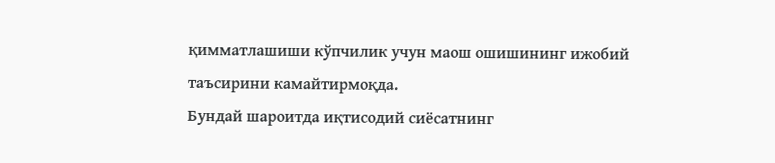қимматлашиши кўпчилик учун маош ошишининг ижобий таъсирини камайтирмоқда.
Бундай шароитда иқтисодий сиёсатнинг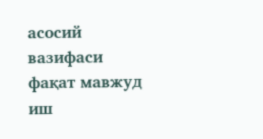асосий вазифаси фақат мавжуд иш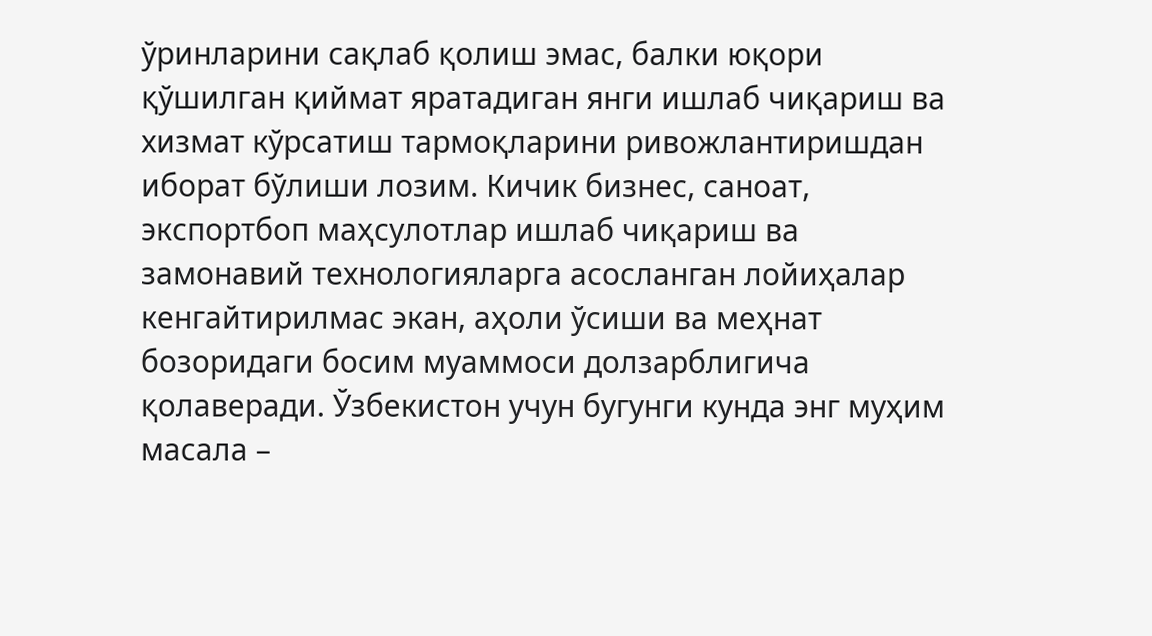ўринларини сақлаб қолиш эмас, балки юқори қўшилган қиймат яратадиган янги ишлаб чиқариш ва хизмат кўрсатиш тармоқларини ривожлантиришдан иборат бўлиши лозим. Кичик бизнес, саноат, экспортбоп маҳсулотлар ишлаб чиқариш ва замонавий технологияларга асосланган лойиҳалар кенгайтирилмас экан, аҳоли ўсиши ва меҳнат бозоридаги босим муаммоси долзарблигича қолаверади. Ўзбекистон учун бугунги кунда энг муҳим масала –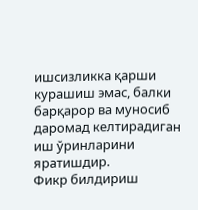ишсизликка қарши курашиш эмас, балки барқарор ва муносиб даромад келтирадиган иш ўринларини яратишдир.
Фикр билдириш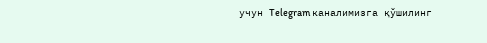учун Telegram каналимизга қўшилинг